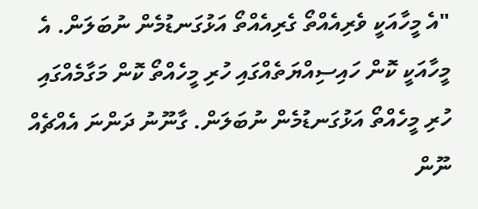"އެ މީހާއަކީ ވެރިއެއްތޯ ގެރިއެއްތޯ އަޅުގަނޑުމެން ނުބަލަން. އެ މީހާއަކީ ކޮން ހައިސިއްޔަތެއްގައި ހުރި މީހެއްތޯ ކޮން މަގާމެއްގައި ހުރި މީހެއްތޯ އަޅުގަނޑުމެން ނުބަލަން. ގާނޫނު ދަންނަ އެއްޗެއް ނޫން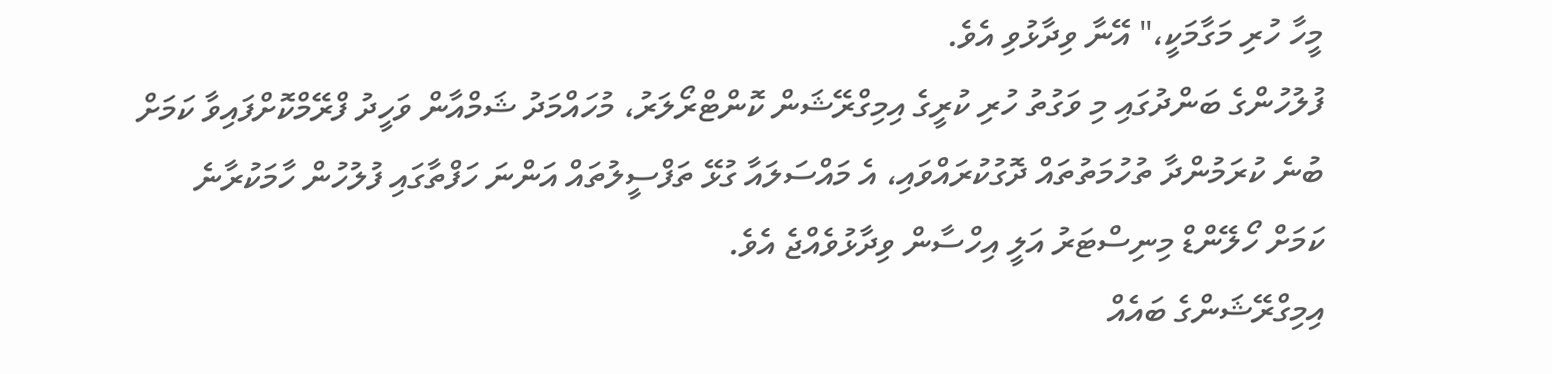މީހާ ހުރި މަގާމަކީ،" އޭނާ ވިދާޅުވި އެވެ.
ފުލުހުންގެ ބަންދުގައި މި ވަގުތު ހުރި ކުރީގެ އިމިގްރޭޝަން ކޮންޓްރޯލަރު، މުހައްމަދު ޝަމްއާން ވަހީދު ފްރޭމްކޮށްފައިވާ ކަމަށް ބުނެ ކުރަމުންދާ ތުހުމަތުތައް ދޮގުކުރައްވައި، އެ މައްސަލައާ ގުޅޭ ތަފްސީލުތައް އަންނަ ހަފްތާގައި ފުލުހުން ހާމަކުރާނެ ކަމަށް ހޯލޭންޑް މިނިސްޓަރު އަލީ އިހްސާން ވިދާޅުވެއްޖެ އެވެ.
އިމިގްރޭޝަންގެ ބައެއް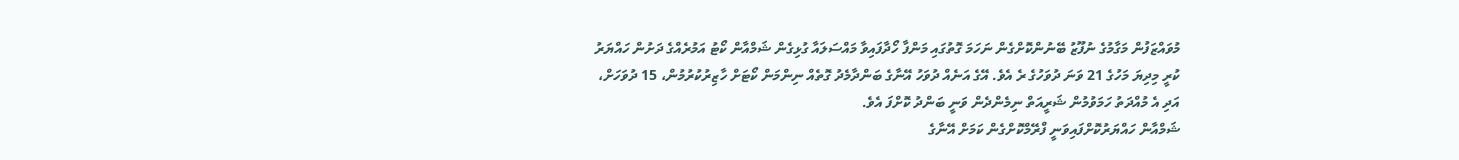މުވައްޒަފުން މަގާމުގެ ނުފޫޒު ބޭނުންކޮށްގެން ނަހަމަ ގޮތުގައި މަންފާ ހޯދާފައިވާ މައްސަލައާ ގުޅިގެން ޝަމްއާން ކޯޓު އަމުރެއްގެ ދަށުން ހައްޔަރު ކުރީ މިދިޔަ މަހުގެ 21 ވަނަ ދުވަހުގެ ރެ އެވެ. އޭގެ އަނެއް ދުވަހު އޭނާގެ ބަންދާމެދު ގޮތެއް ނިންމަން ކޯޓަށް ހާޒިރުކުރުމުން، 15 ދުވަހަށް، އަދި އެ މުއްދަތު ހަމަވުމުން ޝަރީއަތް ނިމެންދެން ވަނީ ބަންދު ކޮށްފަ އެވެ.
ޝަމްއާން ހައްޔަރުކޮށްފައިވަނީ ފްރޭމްކޮށްގެން ކަމަށް އޭނާގެ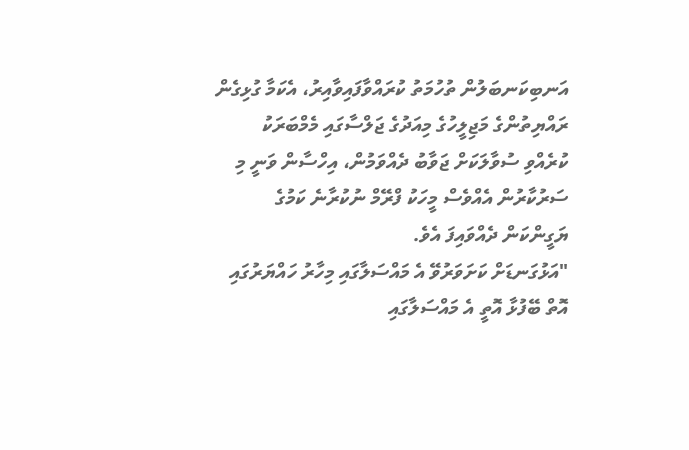އަނބިކަނބަލުން ތުހުމަތު ކުރައްވާފައިވާއިރު، އެކަމާ ގުޅިގެން ރައްޔިތުންގެ މަޖިލީހުގެ މިއަދުގެ ޖަލްސާގައި މެމްބަރަކު ކުރެއްވި ސުވާލަކަށް ޖަވާބު ދެއްވަމުން، އިހްސާން ވަނީ މި ސަރުކާރުން އެއްވެސް މީހަކު ފްރޭމް ނުކުރާނެ ކަމުގެ ޔަގީންކަން ދެއްވައިފަ އެވެ.
"އަޅުގަނޑަށް ކަށަވަރުވޭ އެ މައްސަލާގައި މިހާރު ހައްޔަރުގައި އޮތް ބޭފުޅާ އޮތީ އެ މައްސަލާގައި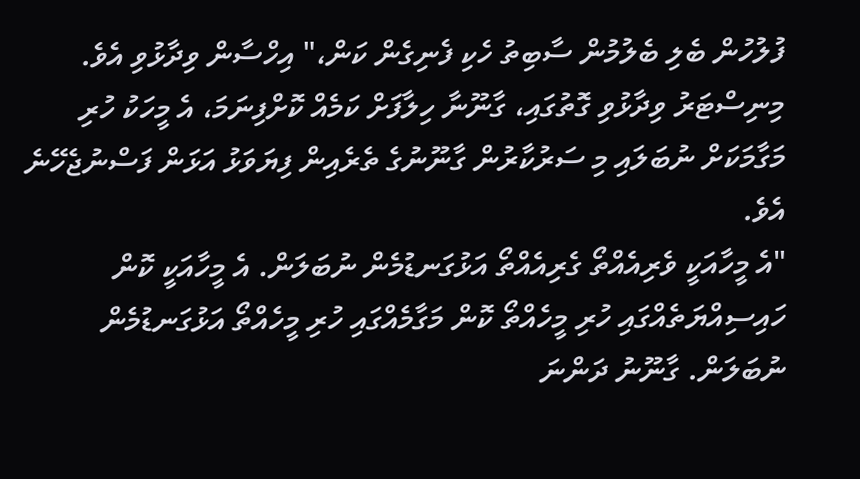ފުލުހުން ބެލި ބެލުމުން ސާބިތު ހެކި ފެނިގެން ކަން،" އިހްސާން ވިދާޅުވި އެވެ.
މިނިސްޓަރު ވިދާޅުވި ގޮތުގައި، ގާނޫނާ ހިލާފަށް ކަމެއް ކޮށްފިނަމަ، އެ މީހަކު ހުރި މަގާމަކަށް ނުބަލައި މި ސަރުކާރުން ގާނޫނުގެ ތެރެއިން ފިޔަވަޅު އަޅަން ފަސްނުޖެހޭނެ އެވެ.
"އެ މީހާއަކީ ވެރިއެއްތޯ ގެރިއެއްތޯ އަޅުގަނޑުމެން ނުބަލަން. އެ މީހާއަކީ ކޮން ހައިސިއްޔަތެއްގައި ހުރި މީހެއްތޯ ކޮން މަގާމެއްގައި ހުރި މީހެއްތޯ އަޅުގަނޑުމެން ނުބަލަން. ގާނޫނު ދަންނަ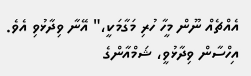އެއްޗެއް ނޫން މީހާ ހުރި މަގާމަކީ،" އޭނާ ވިދާޅުވި އެވެ.
އިހްސާން ވިދާޅުވީ، ޝަމްއާންގެ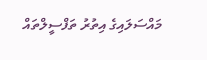މައްސަލައިގެ އިތުރު ތަފްސީލްތައް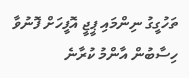ތަހުގީގު ނިންމައި ޕީޖީ އޮފީހަށް ފޮނުވާ ހިސާބުން އާންމު ކުރާނެ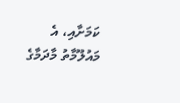ކަމަށާއި، އެ މައުލޫމާތު މާދަމާގެ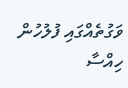ވަގުތެއްގައި ފުލުހުން ހިއްސާ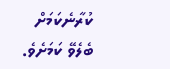ކުރާނެކަމަށް ބެލެވޭ ކަމަށެވެ.